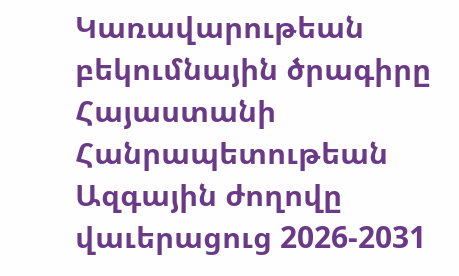Կառավարութեան բեկումնային ծրագիրը
Հայաստանի Հանրապետութեան Ազգային ժողովը վաւերացուց 2026-2031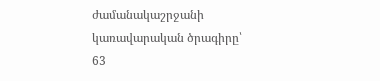ժամանակաշրջանի կառավարական ծրագիրը՝ 63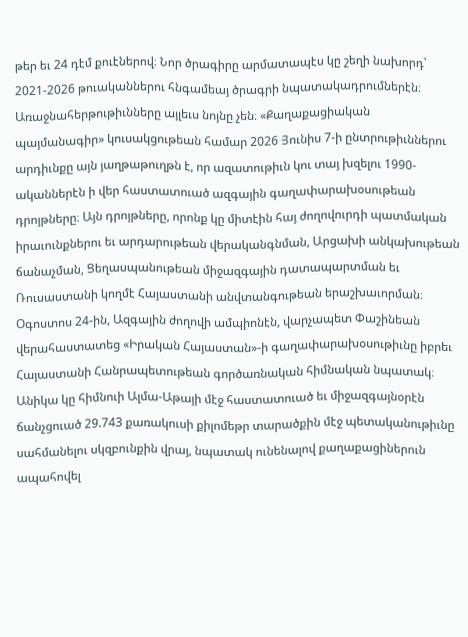թեր եւ 24 դէմ քուէներով։ Նոր ծրագիրը արմատապէս կը շեղի նախորդ՝ 2021-2026 թուականներու հնգամեայ ծրագրի նպատակադրումներէն։ Առաջնահերթութիւնները այլեւս նոյնը չեն։ «Քաղաքացիական պայմանագիր» կուսակցութեան համար 2026 Յունիս 7-ի ընտրութիւններու արդիւնքը այն յաղթաթուղթն է, որ ազատութիւն կու տայ խզելու 1990-ականներէն ի վեր հաստատուած ազգային գաղափարախօսութեան դրոյթները։ Այն դրոյթները, որոնք կը միտէին հայ ժողովուրդի պատմական իրաւունքներու եւ արդարութեան վերականգնման, Արցախի անկախութեան ճանաչման, Ցեղասպանութեան միջազգային դատապարտման եւ Ռուսաստանի կողմէ Հայաստանի անվտանգութեան երաշխաւորման։
Օգոստոս 24-ին, Ազգային ժողովի ամպիոնէն, վարչապետ Փաշինեան վերահաստատեց «Իրական Հայաստան»-ի գաղափարախօսութիւնը իբրեւ Հայաստանի Հանրապետութեան գործառնական հիմնական նպատակ։ Անիկա կը հիմնուի Ալմա-Աթայի մէջ հաստատուած եւ միջազգայնօրէն ճանչցուած 29.743 քառակուսի քիլոմեթր տարածքին մէջ պետականութիւնը սահմանելու սկզբունքին վրայ, նպատակ ունենալով քաղաքացիներուն ապահովել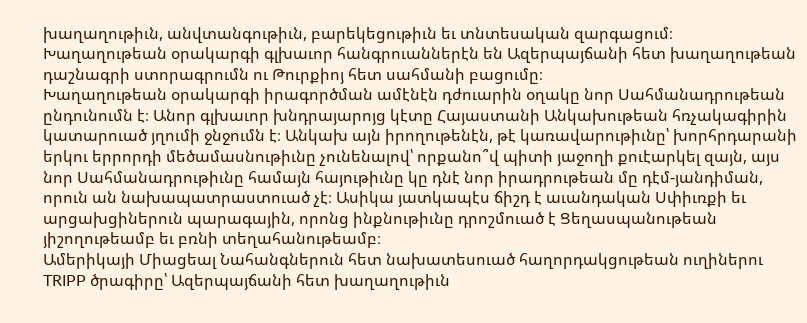խաղաղութիւն, անվտանգութիւն, բարեկեցութիւն եւ տնտեսական զարգացում։
Խաղաղութեան օրակարգի գլխաւոր հանգրուաններէն են Ազերպայճանի հետ խաղաղութեան դաշնագրի ստորագրումն ու Թուրքիոյ հետ սահմանի բացումը։
Խաղաղութեան օրակարգի իրագործման ամէնէն դժուարին օղակը նոր Սահմանադրութեան ընդունումն է։ Անոր գլխաւոր խնդրայարոյց կէտը Հայաստանի Անկախութեան հռչակագիրին կատարուած յղումի ջնջումն է։ Անկախ այն իրողութենէն, թէ կառավարութիւնը՝ խորհրդարանի երկու երրորդի մեծամասնութիւնը չունենալով՝ որքանո՞վ պիտի յաջողի քուէարկել զայն, այս նոր Սահմանադրութիւնը համայն հայութիւնը կը դնէ նոր իրադրութեան մը դէմ-յանդիման, որուն ան նախապատրաստուած չէ։ Ասիկա յատկապէս ճիշդ է աւանդական Սփիւռքի եւ արցախցիներուն պարագային, որոնց ինքնութիւնը դրոշմուած է Ցեղասպանութեան յիշողութեամբ եւ բռնի տեղահանութեամբ։
Ամերիկայի Միացեալ Նահանգներուն հետ նախատեսուած հաղորդակցութեան ուղիներու TRIPP ծրագիրը՝ Ազերպայճանի հետ խաղաղութիւն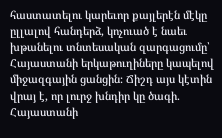հաստատելու կարեւոր քայլերէն մէկը ըլլալով հանդերձ, կոչուած է նաեւ խթանելու տնտեսական զարգացումը՝ Հայաստանի երկաթուղիները կապելով միջազգային ցանցին։ Ճիշդ այս կէտին վրայ է, որ լուրջ խնդիր կը ծագի. Հայաստանի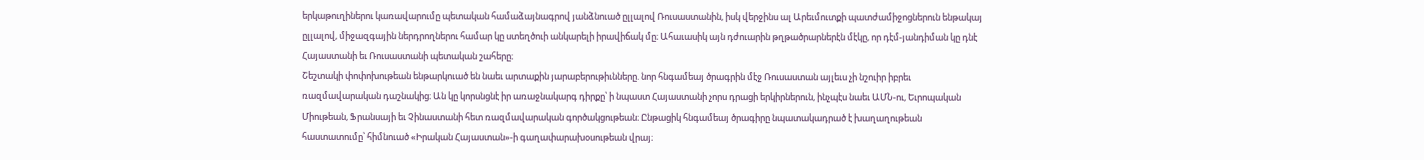երկաթուղիներու կառավարումը պետական համաձայնագրով յանձնուած ըլլալով Ռուսաստանին, իսկ վերջինս ալ Արեւմուտքի պատժամիջոցներուն ենթակայ ըլլալով, միջազգային ներդրողներու համար կը ստեղծուի անկարելի իրավիճակ մը։ Ահաւասիկ այն դժուարին թղթածրարներէն մէկը, որ դէմ-յանդիման կը դնէ Հայաստանի եւ Ռուսաստանի պետական շահերը։
Շեշտակի փոփոխութեան ենթարկուած են նաեւ արտաքին յարաբերութիւնները. նոր հնգամեայ ծրագրին մէջ Ռուսաստան այլեւս չի նշուիր իբրեւ ռազմավարական դաշնակից։ Ան կը կորսնցնէ իր առաջնակարգ դիրքը՝ ի նպաստ Հայաստանի չորս դրացի երկիրներուն, ինչպէս նաեւ ԱՄՆ-ու, Եւրոպական Միութեան, Ֆրանսայի եւ Չինաստանի հետ ռազմավարական գործակցութեան։ Ընթացիկ հնգամեայ ծրագիրը նպատակադրած է խաղաղութեան հաստատումը՝ հիմնուած «Իրական Հայաստան»-ի գաղափարախօսութեան վրայ։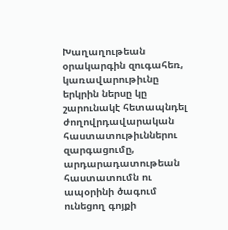Խաղաղութեան օրակարգին զուգահեռ, կառավարութիւնը երկրին ներսը կը շարունակէ հետապնդել ժողովրդավարական հաստատութիւններու զարգացումը, արդարադատութեան հաստատումն ու ապօրինի ծագում ունեցող գոյքի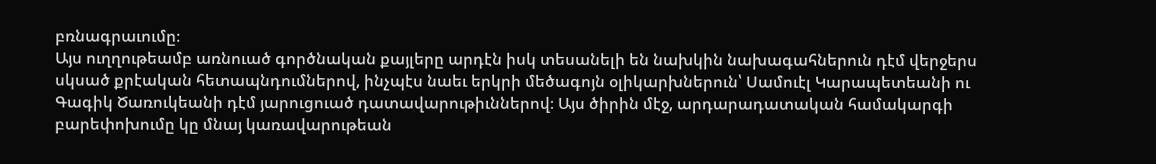բռնագրաւումը։
Այս ուղղութեամբ առնուած գործնական քայլերը արդէն իսկ տեսանելի են նախկին նախագահներուն դէմ վերջերս սկսած քրէական հետապնդումներով, ինչպէս նաեւ երկրի մեծագոյն օլիկարխներուն՝ Սամուէլ Կարապետեանի ու Գագիկ Ծառուկեանի դէմ յարուցուած դատավարութիւններով։ Այս ծիրին մէջ, արդարադատական համակարգի բարեփոխումը կը մնայ կառավարութեան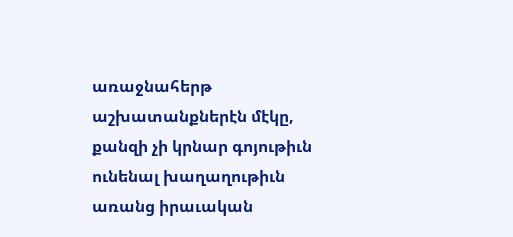առաջնահերթ աշխատանքներէն մէկը, քանզի չի կրնար գոյութիւն ունենալ խաղաղութիւն առանց իրաւական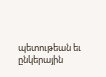պետութեան եւ ընկերային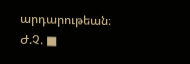արդարութեան։
Ժ.Չ. ■